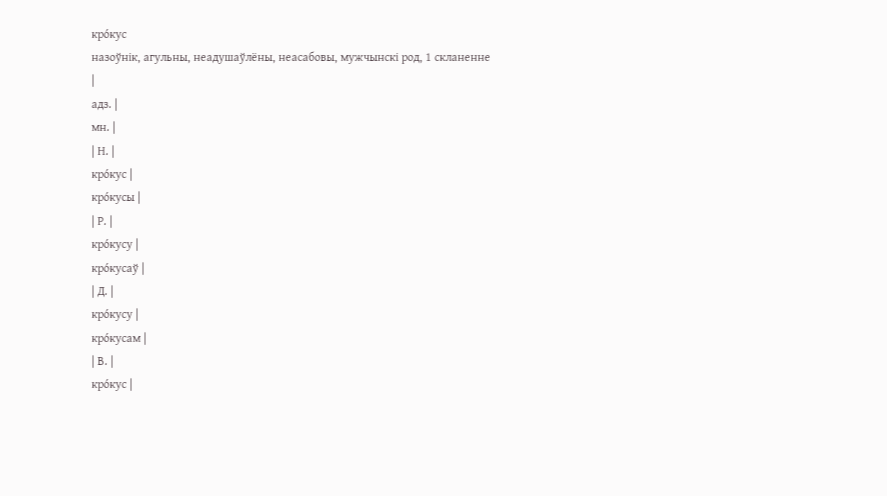кро́кус
назоўнік, агульны, неадушаўлёны, неасабовы, мужчынскі род, 1 скланенне
|
адз. |
мн. |
| Н. |
кро́кус |
кро́кусы |
| Р. |
кро́кусу |
кро́кусаў |
| Д. |
кро́кусу |
кро́кусам |
| В. |
кро́кус |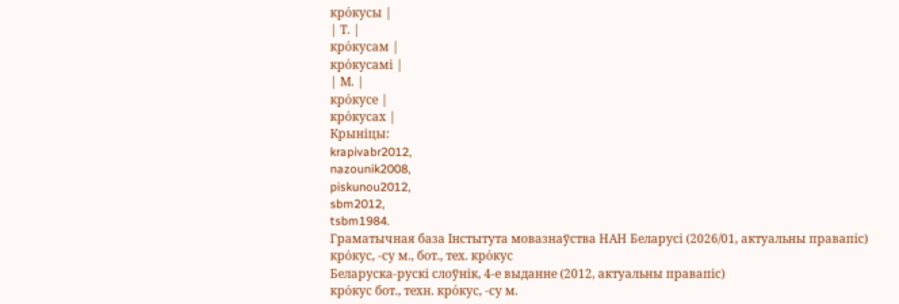кро́кусы |
| Т. |
кро́кусам |
кро́кусамі |
| М. |
кро́кусе |
кро́кусах |
Крыніцы:
krapivabr2012,
nazounik2008,
piskunou2012,
sbm2012,
tsbm1984.
Граматычная база Інстытута мовазнаўства НАН Беларусі (2026/01, актуальны правапіс)
кро́кус, -су м., бот., тех. кро́кус
Беларуска-рускі слоўнік, 4-е выданне (2012, актуальны правапіс)
кро́кус бот., техн. кро́кус, -су м.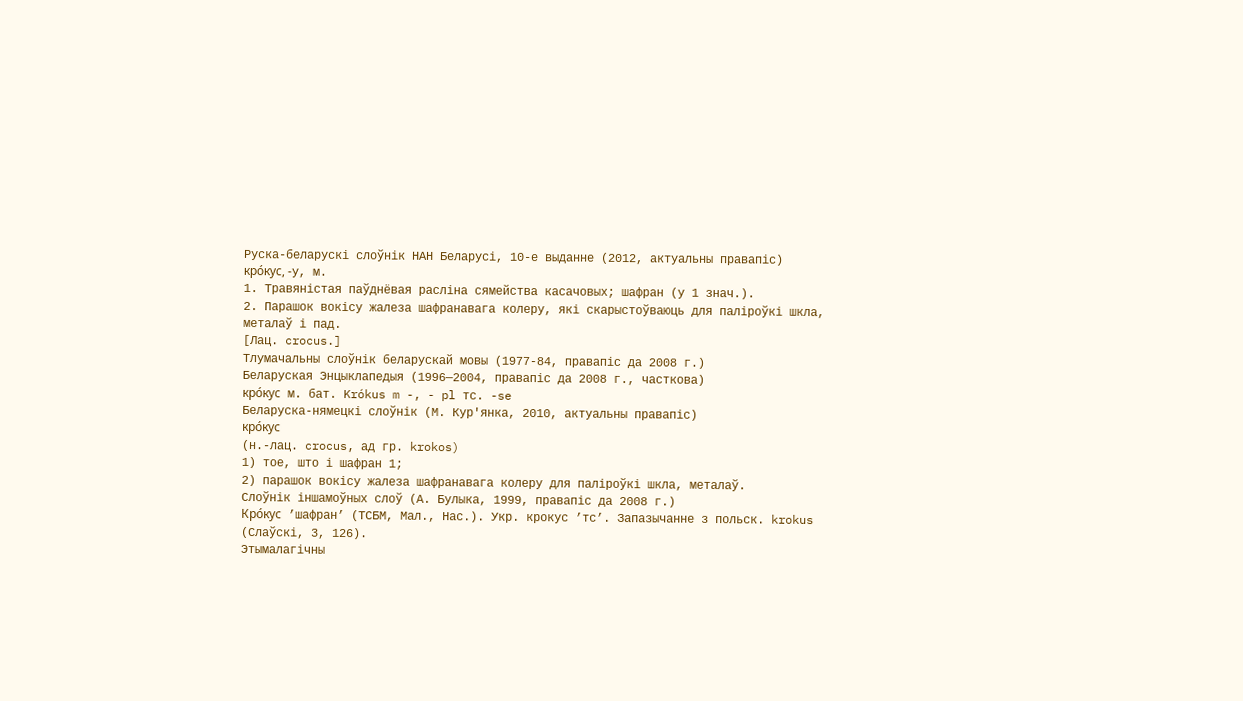Руска-беларускі слоўнік НАН Беларусі, 10-е выданне (2012, актуальны правапіс)
кро́кус, ‑у, м.
1. Травяністая паўднёвая расліна сямейства касачовых; шафран (у 1 знач.).
2. Парашок вокісу жалеза шафранавага колеру, які скарыстоўваюць для паліроўкі шкла, металаў і пад.
[Лац. crocus.]
Тлумачальны слоўнік беларускай мовы (1977-84, правапіс да 2008 г.)
Беларуская Энцыклапедыя (1996—2004, правапіс да 2008 г., часткова)
кро́кус м. бат. Krókus m -, - pl тс. -se
Беларуска-нямецкі слоўнік (М. Кур'янка, 2010, актуальны правапіс)
кро́кус
(н.-лац. crocus, ад гр. krokos)
1) тое, што і шафран 1;
2) парашок вокісу жалеза шафранавага колеру для паліроўкі шкла, металаў.
Слоўнік іншамоўных слоў (А. Булыка, 1999, правапіс да 2008 г.)
Кро́кус ’шафран’ (ТСБМ, Мал., Нас.). Укр. крокус ’тс’. Запазычанне з польск. krokus (Слаўскі, 3, 126).
Этымалагічны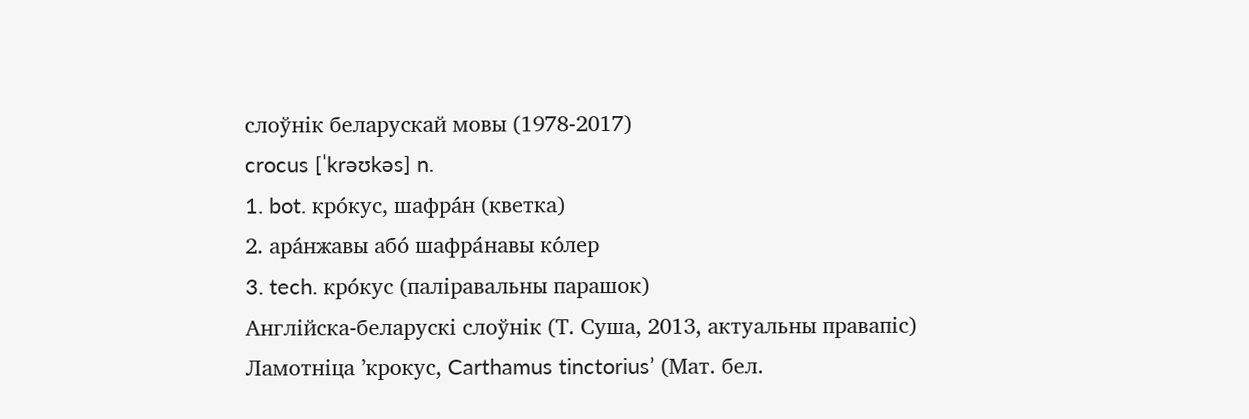слоўнік беларускай мовы (1978-2017)
crocus [ˈkrəʊkəs] n.
1. bot. кро́кус, шафра́н (кветка)
2. ара́нжавы або́ шафра́навы ко́лер
3. tech. кро́кус (паліравальны парашок)
Англійска-беларускі слоўнік (Т. Суша, 2013, актуальны правапіс)
Ламотніца ’крокус, Carthamus tinctorius’ (Мат. бел.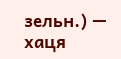зельн.) — хаця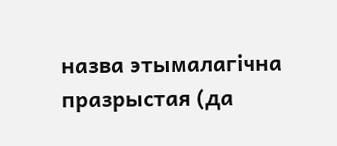назва этымалагічна празрыстая (да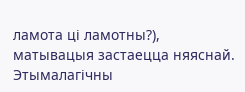ламота ці ламотны?), матывацыя застаецца няяснай.
Этымалагічны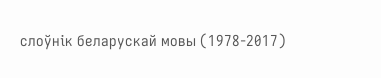слоўнік беларускай мовы (1978-2017)